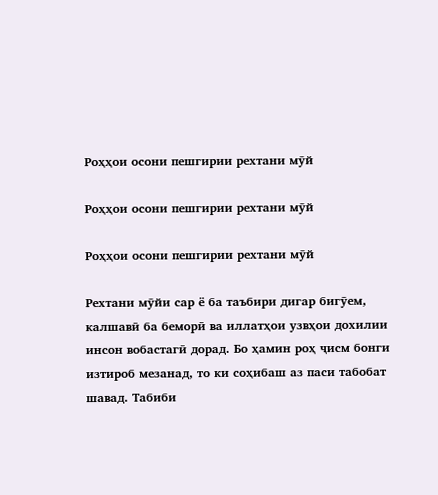Роҳҳои осони пешгирии рехтани мӯй

Роҳҳои осони пешгирии рехтани мӯй

Роҳҳои осони пешгирии рехтани мӯй

Рехтани мӯйи сар ё ба таъбири дигар бигӯем, калшавӣ ба беморӣ ва иллатҳои узвҳои дохилии инсон вобастагӣ дорад. Бо ҳамин роҳ ҷисм бонги изтироб мезанад, то ки соҳибаш аз паси табобат шавад. Табиби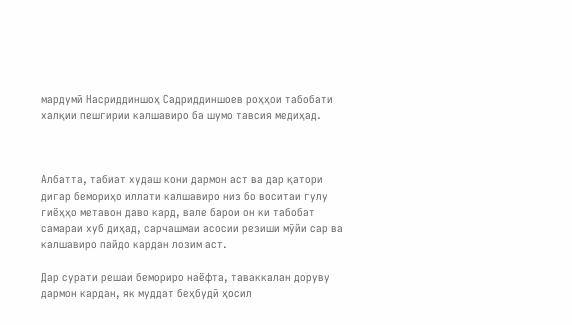мардумӣ Насриддиншоҳ Садриддиншоев роҳҳои табобати халқии пешгирии калшавиро ба шумо тавсия медиҳад.



Албатта, табиат худаш кони дармон аст ва дар қатори дигар бемориҳо иллати калшавиро низ бо воситаи гулу гиёҳҳо метавон даво кард, вале барои он ки табобат самараи хуб диҳад, сарчашмаи асосии резиши мӯйи сар ва калшавиро пайдо кардан лозим аст.

Дар сурати решаи бемориро наёфта, таваккалан доруву дармон кардан, як муддат беҳбудӣ ҳосил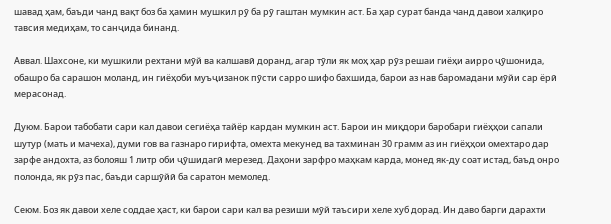шавад ҳам, баъди чанд вақт боз ба ҳамин мушкил рӯ ба рӯ гаштан мумкин аст. Ба ҳар сурат банда чанд давои халқиро тавсия медиҳам, то санҷида бинанд.

Аввал. Шахсоне, ки мушкили рехтани мӯй ва калшавӣ доранд, агар тӯли як моҳ ҳар рӯз решаи гиёҳи аирро ҷӯшонида, обашро ба сарашон моланд, ин гиёҳоби муъҷизанок пӯсти сарро шифо бахшида, барои аз нав баромадани мӯйи сар ёрӣ мерасонад.

Дуюм. Барои табобати сари кал давои сегиёҳа тайёр кардан мумкин аст. Барои ин миқдори баробари гиёҳҳои сапали шутур (мать и мачеха), думи гов ва газнаро гирифта, омехта мекунед ва тахминан 30 грамм аз ин гиёҳҳои омехтаро дар зарфе андохта, аз болояш 1 литр оби ҷӯшидагӣ мерезед. Даҳони зарфро маҳкам карда, монед як-ду соат истад, баъд онро полонда, як рӯз пас, баъди саршӯйӣ ба саратон мемолед.

Сеюм. Боз як давои хеле соддае ҳаст, ки барои сари кал ва резиши мӯй таъсири хеле хуб дорад. Ин даво барги дарахти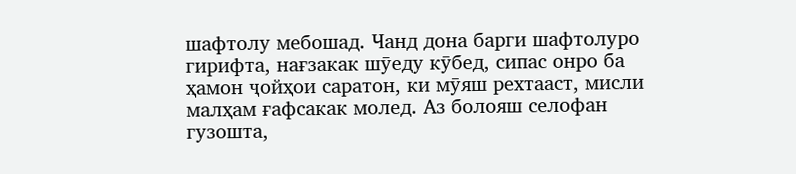шафтолу мебошад. Чанд дона барги шафтолуро гирифта, нағзакак шӯеду кӯбед, сипас онро ба ҳамон ҷойҳои саратон, ки мӯяш рехтааст, мисли малҳам ғафсакак молед. Аз болояш селофан гузошта,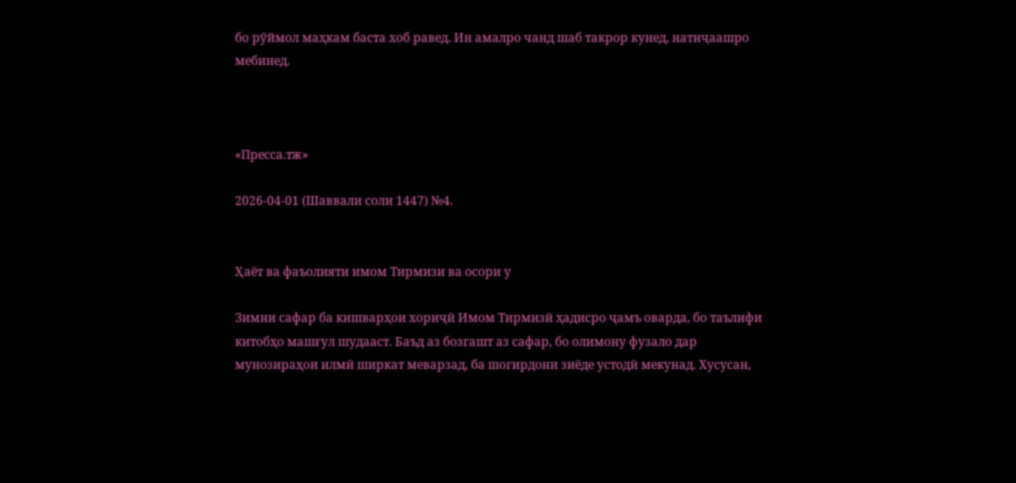бо рӯймол маҳкам баста хоб равед. Ин амалро чанд шаб такрор кунед, натиҷаашро мебинед.



«Пресса.тж»

2026-04-01 (Шаввали соли 1447) №4.


Ҳаёт ва фаъолияти имом Тирмизи ва осори у

Зимни сафар ба кишварҳои хориҷӣ Имом Тирмизӣ ҳадисро ҷамъ оварда, бо таълифи китобҳо машғул шудааст. Баъд аз бозгашт аз сафар, бо олимону фузало дар мунозираҳои илмӣ ширкат меварзад, ба шогирдони зиёде устодӣ мекунад. Хусусан,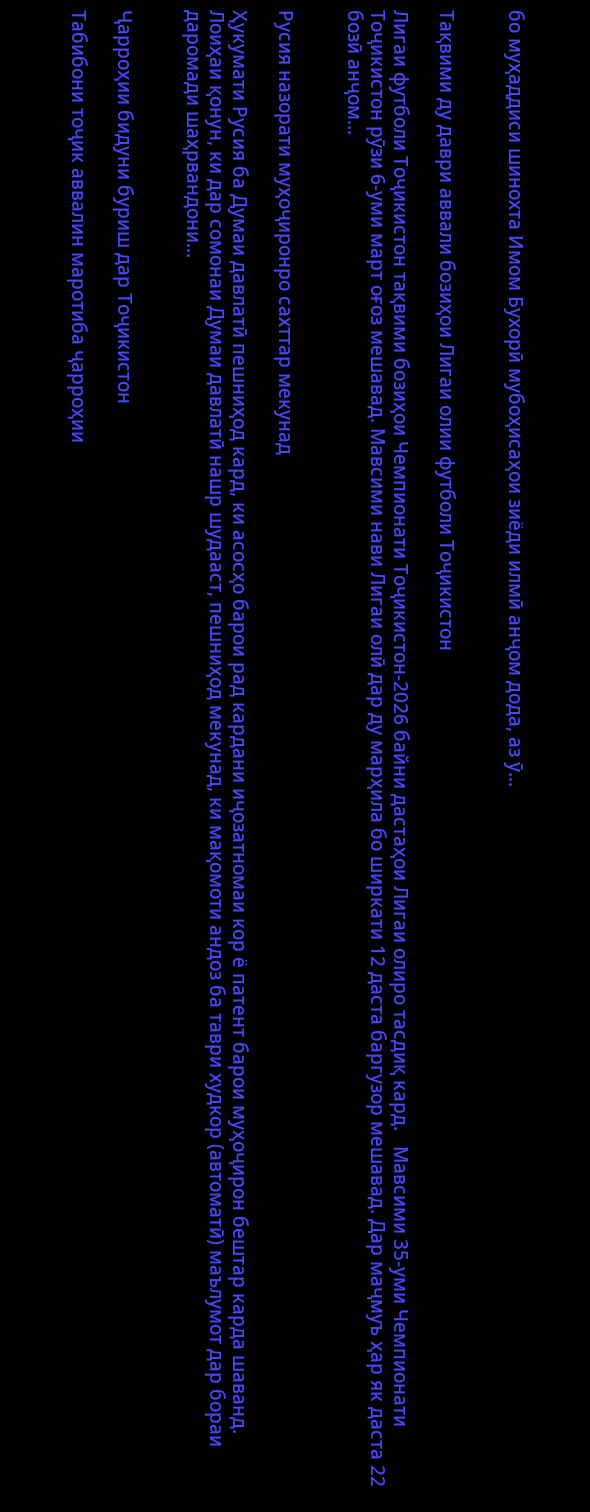бо муҳаддиси шинохта Имом Бухорӣ мубоҳисаҳои зиёди илмӣ анҷом дода, аз ӯ...


Тақвими ду даври аввали бозиҳои Лигаи олии футболи Тоҷикистон

Лигаи футболи Тоҷикистон тақвими бозиҳои Чемпионати Тоҷикистон-2026 байни дастаҳои Лигаи олиро тасдиқ кард.   Мавсими 35-уми Чемпионати Тоҷикистон рӯзи 6-уми март оғоз мешавад. Мавсими нави Лигаи олӣ дар ду марҳила бо ширкати 12 даста баргузор мешавад. Дар маҷмуъ ҳар як даста 22 бозӣ анҷом...


Русия назорати муҳоҷиронро сахттар мекунад

Ҳукумати Русия ба Думаи давлатӣ пешниҳод кард, ки асосҳо барои рад кардани иҷозатномаи кор ё патент барои муҳоҷирон бештар карда шаванд. Лоиҳаи қонун, ки дар сомонаи Думаи давлатӣ нашр шудааст, пешниҳод мекунад, ки мақомоти андоз ба таври худкор (автоматӣ) маълумот дар бораи даромади шаҳрвандони...


Ҷарроҳии бидуни буриш дар Тоҷикистон

Табибони тоҷик аввалин маротиба ҷарроҳии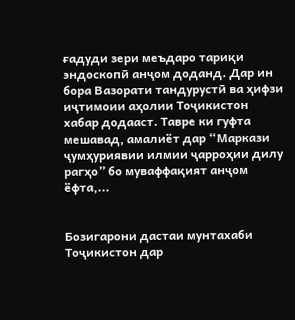ғадуди зери меъдаро тариқи эндоскопӣ анҷом доданд. Дар ин бора Вазорати тандурустӣ ва ҳифзи иҷтимоии аҳолии Тоҷикистон хабар додааст. Тавре ки гуфта мешавад, амалиёт дар “Маркази ҷумҳуриявии илмии ҷарроҳии дилу рагҳо” бо муваффақият анҷом ёфта,...


Бозигарони дастаи мунтахаби Тоҷикистон дар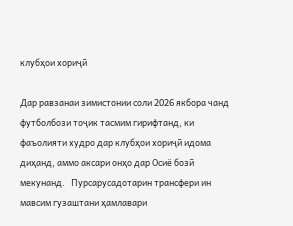клубҳои хориҷӣ

Дар равзанаи зимистонии соли 2026 якбора чанд футболбози тоҷик тасмим гирифтанд, ки фаъолияти худро дар клубҳои хориҷӣ идома диҳанд, аммо аксари онҳо дар Осиё бозӣ мекунанд.   Пурсарусадотарин трансфери ин мавсим гузаштани ҳамлавари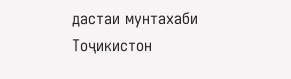дастаи мунтахаби Тоҷикистон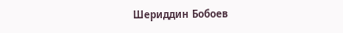Шериддин Бобоев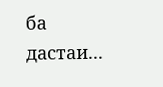ба дастаи...